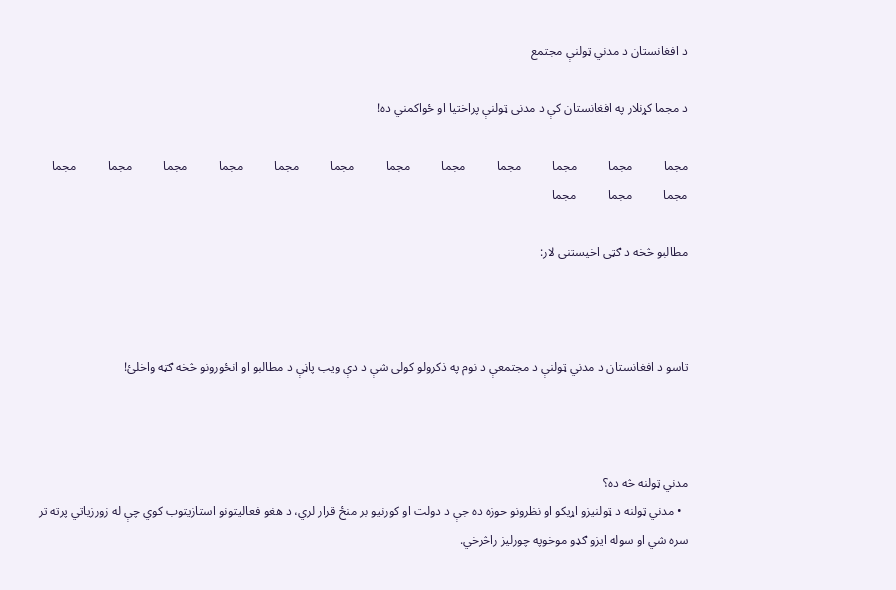د افغانستان د مدني ټولنې مجتمع

د مجما کړنلار په افغانستان کې د مدنی ټولنې پراختیا او ځواکمني ده!

مجما          مجما          مجما          مجما          مجما          مجما          مجما          مجما          مجما          مجما          مجما          مجما          مجما          مجما          مجما

مطالبو څخه د ګټی اخیستنی لار:



تاسو د افغانستان د مدني ټولنې د مجتمعې د نوم په ذكرولو كولى شې د دې ويب پاڼې د مطالبو او انځورونو څخه ګټه واخلئ!



مدني ټولنه څه ده؟
  • مدني ټولنه د ټولنیزو اړیکو او نظرونو حوزه ده جې د دولت او کورنیو بر منځ قرار لري، د هغو فعالیتونو استازیتوب کوي چې له زورزیاتي پرته تر سره شي او سوله ایزو ګډو موخوپه چورلیز راڅرخي.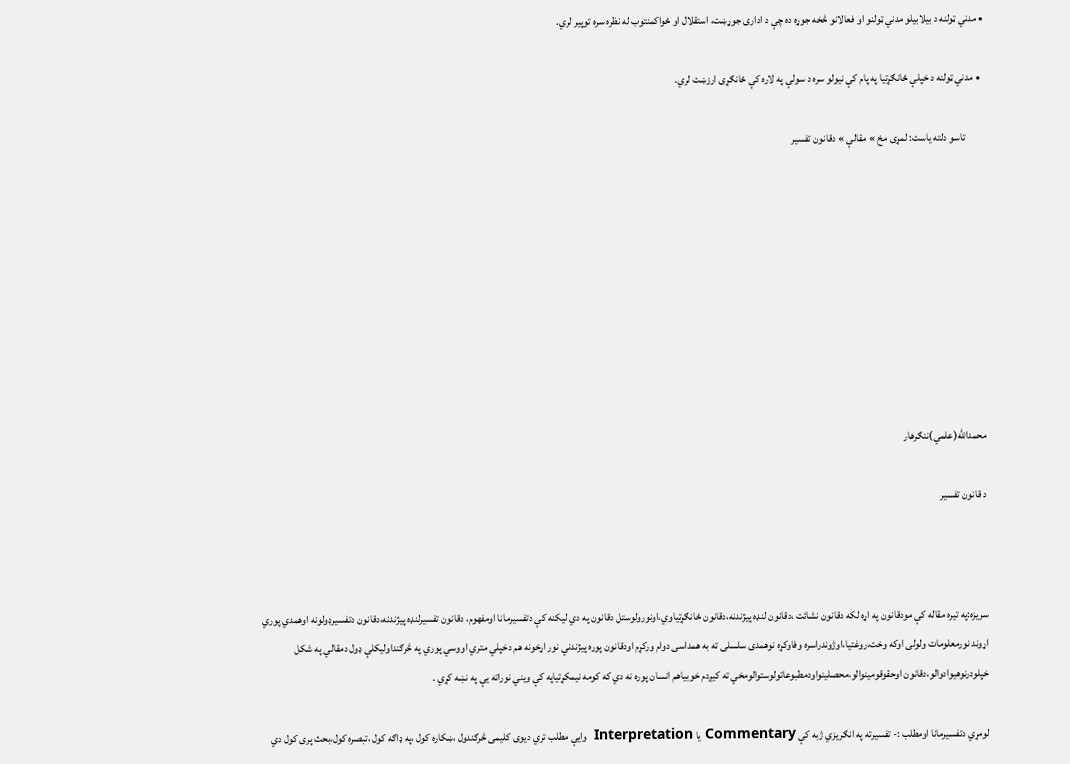• مدني ټولنه د بیلابیلو مدني ټولنو او فعالانو څخه جوړه ده چې د اداری جوړښت، استقلال او ځواکمنتوب له نظره سره توپیر لري.

  • مدني ټولنه د خپلې ځانګړتیا په پام کې نیولو سره د سولې په لاره کې ځانګړی ارزښت لري.

         تاسو دلته یاست: لمړی مخ » مقالې » دقانون تفسير









محمدالله(علمي)ننګرهار

د قانون تفسير



سريزه:په تيره مقاله کې مودقانون په اړه لکه دقانون نشائت ،دقانون لنډه پيژندنه،دقانون ځانګړتياوي،اونورولوستل دقانون په دي ليکنه کې دتفسيرمانا اومفهوم، دقانون تفسيرلنډه پيژندنه،دقانون دتفسيرډولونه اوهمدي پوري اړوند نورمعلومات ولولى اوکه وخت،روغتيا،اوژوندراسره وفاوکړه نوهمدى سلسلى ته به همداسى دوام ورکړم اودقانون پوره پيژندني نور اړخونه هم دخپلي متري اووسي پوري په څرګنداوليکلې ډول دمقالي په شکل خپلودرنوهيوادوالو،دقانون اوحقوقومينوالو،محصلينواودمطبوعاتولوستوالومخي ته کيږدم خوبياهم انسان پوره نه دي که کومه نيمکړتياپه کې ويني نوراته يې په نښه کړي .

لومړي دتفسيرمانا اومطلب :- تفسيرته په انګريزي ژبه کې Commentary يا Interpretation  وايې مطلب تري ديوى کليمى څرګندول ،ښکاره کول ،په ډاګه کول ،تبصره کول،بحث پرى کول دي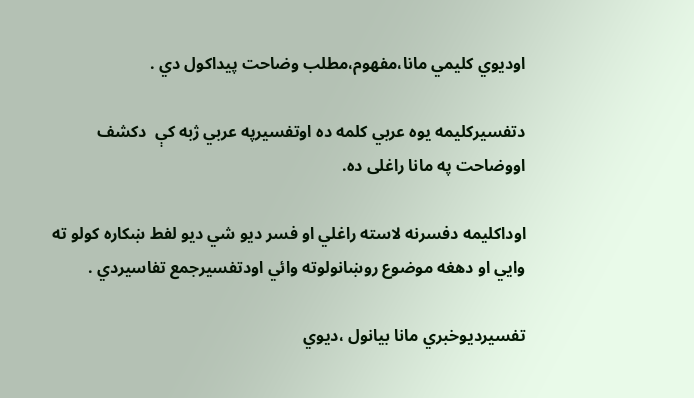اوديوي کليمي مانا،مفهوم،مطلب وضاحت پيداکول دي .

دتفسيرکليمه يوه عربي کلمه ده اوتفسيرپه عربي ژبه کې  دکشف اووضاحت په مانا راغلى ده.

اوداکليمه دفسرنه لاسته راغلي او فسر ديو شي ديو لفط ښکاره کولو ته وايي او دهغه موضوع روښانولوته وائي اودتفسيرجمع تفاسيردي .

تفسيرديوخبري مانا بيانول ،ديوي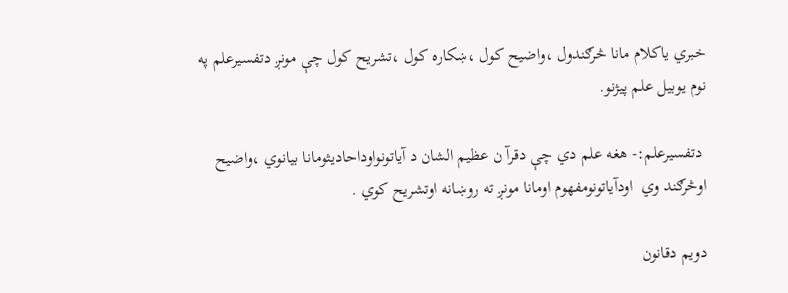خبري ياکلام مانا څرګندول ،واضيح کول ،ښکاره کول ،تشريح کول چې مونږ دتفسيرعلم په نوم يوبيل علم پيژنو.

 دتفسيرعلم:- هغه علم دي چې دقرآ ن عظيم الشان د آياتونواوداحاديثومانا بيانوي ،واضيح اوڅرګند وي  اودآياتونومفهوم اومانا مونږ ته روښانه اوتشريح کوي .

دويم دقانون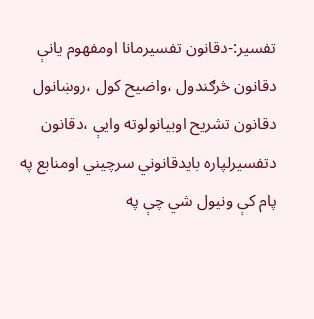تفسير:-دقانون تفسيرمانا اومفهوم يانې دقانون څرګندول ،واضيح کول ،روښانول دقانون تشريح اوبيانولوته وايې ،دقانون دتفسيرلپاره بايدقانوني سرچيني اومنابع په پام کې ونيول شي چې په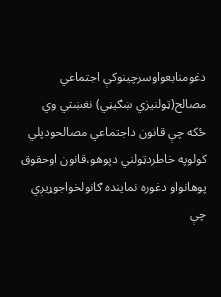دغومنابعواوسرچينوکې اجتماعي مصالح(ټولنيزي ښګيڼي) نغښتي وي ځکه چې قانون داجتماعي مصالحودپلي کولوپه خاطردټولني دپوهو،قانون اوحقوق پوهانواو دغوره نماينده ګانولخواجوړيږي چې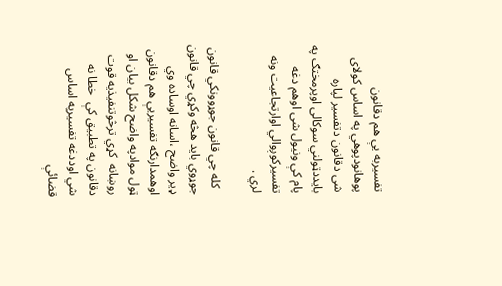تفسيربه يې هم دقانون پوهانودپوهي په اساس کولاى شى دقانون دتفسير لپاره بايددټولني سوکالى اوپرمختګ په پام کې ونيول شى اوهم دغه تفسيرکوږوالي اوارتجاعيت ونه لري .

  کله چي قانون جوړوونکي قانون جوړوي بايد هڅه وکړي چي قانون ډير واضح ،اسانه اوساده وي اوهمدارنګه تفسيريې هم دقانون ټول موادپه واضح شکل بيان او روښانه  کړي ترڅوتنفيذيه قوت دقانون په تطبيق کې  خطا نه شي اوددغه تفسيرپه اساس قضائې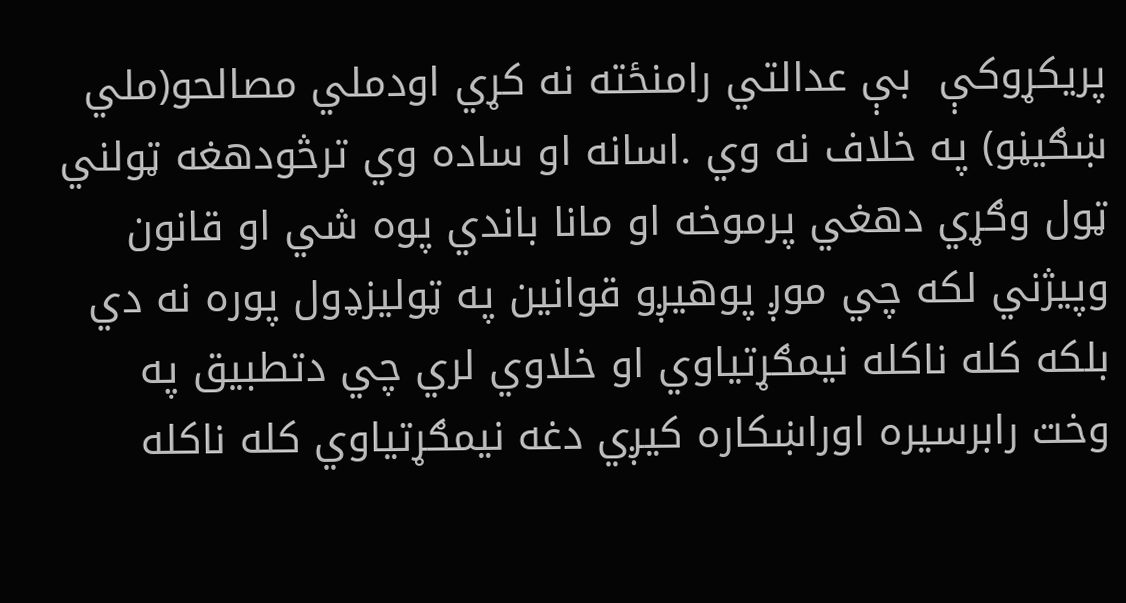پريکړوکې  بې عدالتي رامنځته نه کړي اودملي مصالحو(ملي ښګيڼو) په خلاف نه وي .اسانه او ساده وي ترڅودهغه ټولني ټول وګړي دهغي پرموخه او مانا باندي پوه شي او قانون وپيژني لکه چي موږ پوهيږو قوانين په ټوليزډول پوره نه دي بلکه کله ناکله نيمګړتياوي او خلاوي لري چي دتطبيق په وخت رابرسيره اوراښکاره کيږي دغه نيمګړتياوي کله ناکله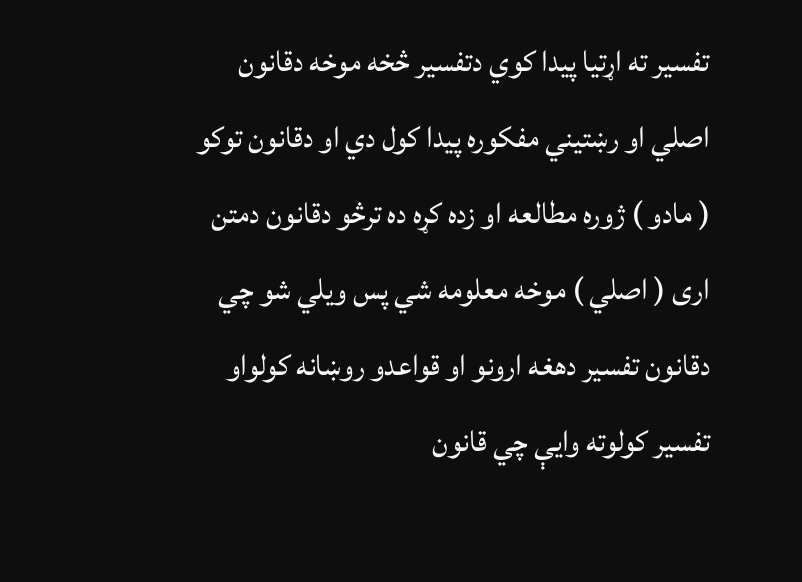تفسير ته اړتيا پيدا کوي دتفسير څخه موخه دقانون اصلي او رښتيني مفکوره پيدا کول دي او دقانون توکو ( مادو ) ژوره مطالعه او زده کړه ده ترڅو دقانون دمتن ارى ( اصلي ) موخه معلومه شي پس ويلي شو چي دقانون تفسير دهغه ارونو او قواعدو روښانه کولواو تفسير کولوته وايې چي قانون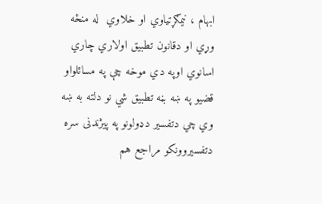ابهام ، نيمګړتياوي او خلاوي  له منځه وړي او دقانون تطبيق اولاري چاري اسانوي اوپه دي موخه چې په مسائلواو قضيو په ښه بڼه تطبيق شي نو دلته به ښه وي چي دتفسير دډولونو په پيژندنى سره دتفسيروونکو مراجع هم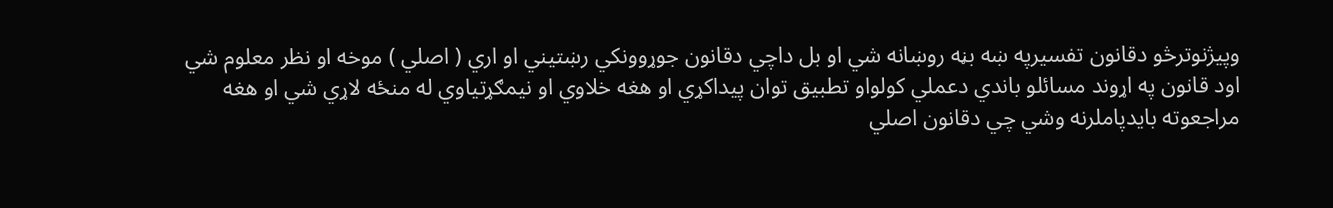وپيژنوترڅو دقانون تفسيرپه ښه بڼه روښانه شي او بل داچي دقانون جوړوونکي رښتيني او اري ( اصلي ) موخه او نظر معلوم شي اود قانون په اړوند مسائلو باندي دعملي کولواو تطبيق توان پيداکړي او هغه خلاوي او نيمګړتياوي له منځه لاړي شي او هغه مراجعوته بايدپاملرنه وشي چي دقانون اصلي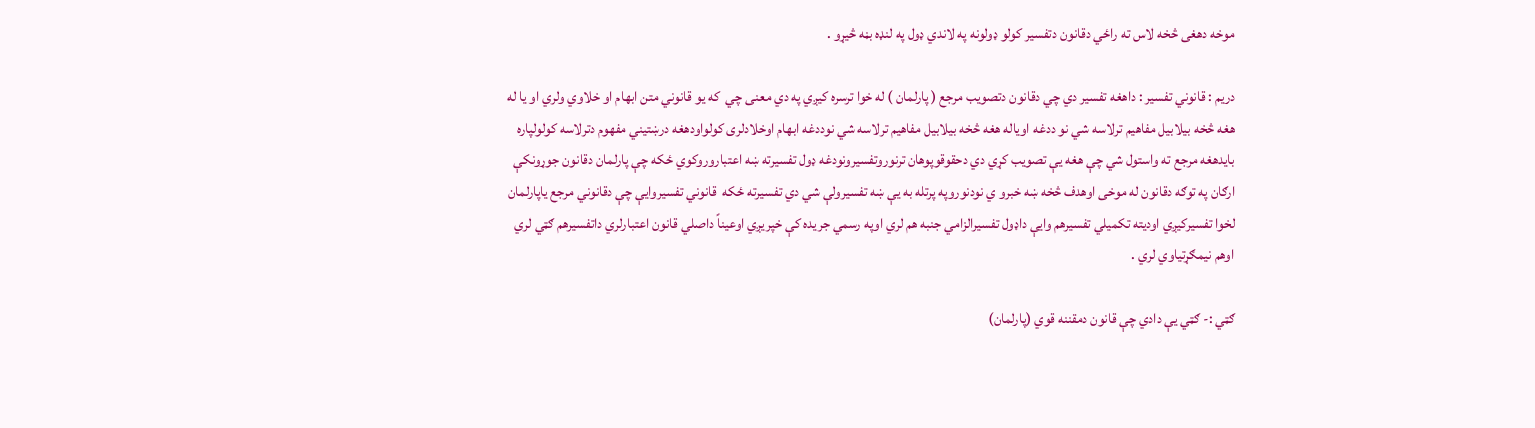موخه دهغى څخه لاس ته راځي دقانون دتفسير کولو ډولونه په لاندي ډول په لنډه بڼه څيړو .

دريم : قانوني تفسير : داهغه تفسير دي چي دقانون دتصويب مرجع ( پارلمان ) له خوا ترسره کيږي په دي معنى چي  که يو قانوني متن ابهام او خلاوي ولري او يا له هغه څخه بيلابيل مفاهيم ترلاسه شي نو ددغه اوياله هغه څخه بيلابيل مفاهيم ترلاسه شي نوددغه ابهام اوخلادلرى کولواودهغه درښتيني مفهوم دترلاسه کولولپاره بايدهغه مرجع ته واستول شي چې هغه يې تصويب کړي دي دحقوقوپوهان ترنوروتفسيرونودغه ډول تفسيرته ښه اعتباروروکوي ځکه چې پارلمان دقانون جوړونکې ارګان په توګه دقانون له موخى اوهدف څخه ښه خبرو ي نودنوروپه پرتله به يې ښه تفسيرولې شي دي تفسيرته ځکه  قانوني تفسيروايې چې دقانوني مرجع ياپارلمان لخوا تفسيرکيږي اوديته تکميلي تفسيرهم وايې داډول تفسيرالزامي جنبه هم لري اوپه رسمي جريده کې خپريږي اوعيناً داصلي قانون اعتبارلري داتفسيرهم ګټي لري اوهم نيمګړتياوي لري .

ګټي :- ګټي يې دادي چې قانون دمقننه قوي (پارلمان)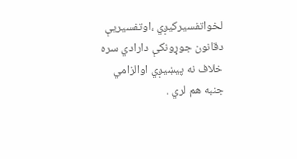لخواتفسيرکيږي ،اوتفسيريې دقانون جوړونکې دارادي سره خلاف نه پيښيږي اوالزامي جنبه هم لري .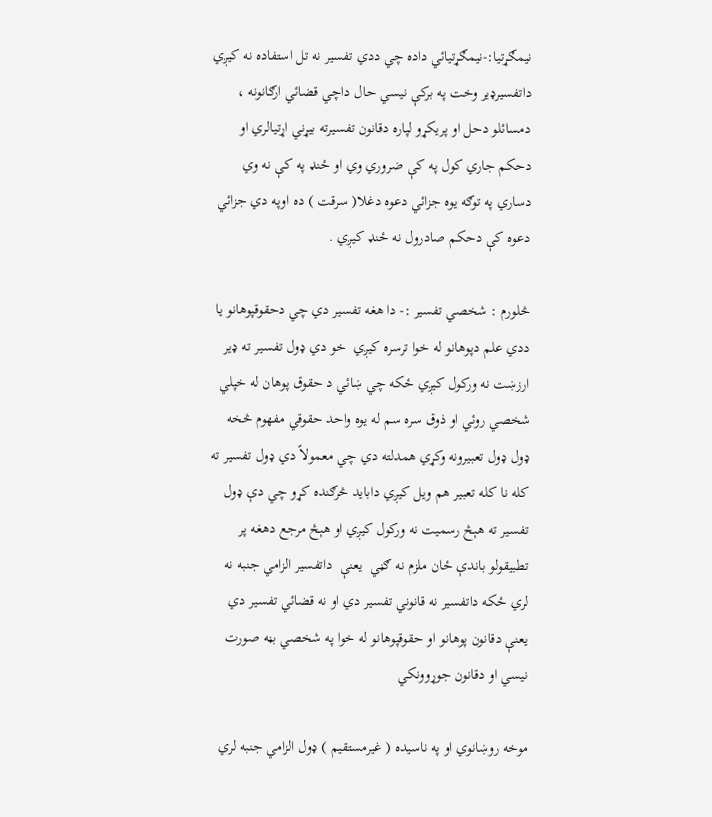نيمګړتيا:-نيمګړتيائي داده چي ددي تفسير نه تل استفاده نه کيږي داتفسيرډير وخت په برکې نيسي حال داچي قضائي ارګانونه ، دمسائلو دحل او پريکړو لپاره دقانون تفسيرته بيړني اړتيالري او دحکم جاري کول په کې ضروري وي او ځنډ په کې نه وي دساري په توګه يوه جزائي دعوه دغلا( سرقت ) ده اوپه دي جزائي دعوه کې دحکم صادرول نه ځنډ کيږي .

څلورم : شخصي تفسير :- دا هغه تفسير دي چي دحقوقپوهانو يا ددي علم دپوهانو له خوا ترسره کيږي  خو دي ډول تفسير ته ډير ارزښت نه ورکول کيږي ځکه چي ښائي د حقوق پوهان له خپلي شخصي روئي او ذوق سره سم له يوه واحد حقوقي مفهوم څخه ډول ډول تعبيرونه وکړي همدلته دي چي معمولاً دي ډول تفسير ته کله نا کله تعبير هم ويل کيږي دابايد څرګنده کړو چي دې ډول تفسير ته هېڅ رسميت نه ورکول کيږي او هېڅ مرجع دهغه پر تطبيقولو باندې ځان ملزم نه ګڼي  يعنې  داتفسير الزامي جنبه نه لري ځکه داتفسير نه قانوني تفسير دي او نه قضائي تفسير دي يعنې دقانون پوهانو او حقوقپوهانو له خوا په شخصي بڼه صورت نيسي او دقانون جوړوونکي

موخه روښانوي او په ناسيده ( غيرمستقيم ) ډول الزامي جنبه لري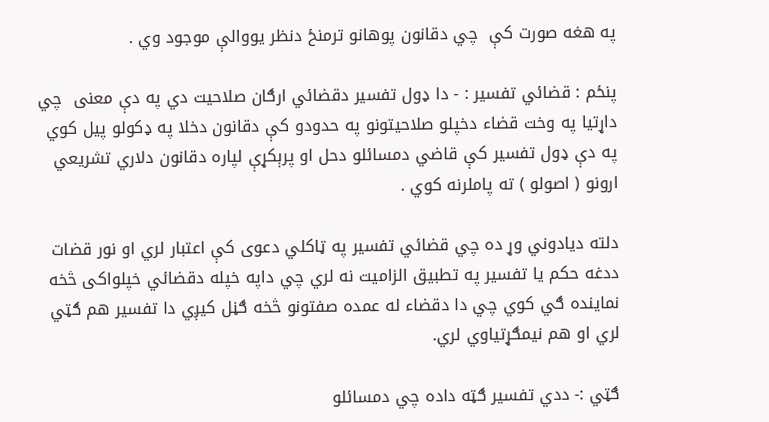په هغه صورت کې  چي دقانون پوهانو ترمنځ دنظر يووالې موجود وي .

پنځم : قضائي تفسير : - دا ډول تفسير دقضائي ارګان صلاحيت دي په دې معنى  چي داړتيا په وخت قضاء دخپلو صلاحيتونو په حدودو کې دقانون دخلا په ډکولو پيل کوي په دې ډول تفسير کې قاضي دمسائلو دحل او پرېکړې لپاره دقانون دلاري تشريعي ارونو ( اصولو ) ته پاملرنه کوي .

دلته ديادوني وړ ده چي قضائي تفسير په ټاکلي دعوى کې اعتبار لري او نور قضات ددغه حکم يا تفسير په تطبيق الزاميت نه لري چي داپه خپله دقضائي خپلواکى څخه نماينده ګي کوي چي دا دقضاء له عمده صفتونو څخه ګڼل کيږي دا تفسير هم ګټي لري او هم نيمګړتياوي لري.

ګټي :- ددي تفسير ګټه داده چي دمسائلو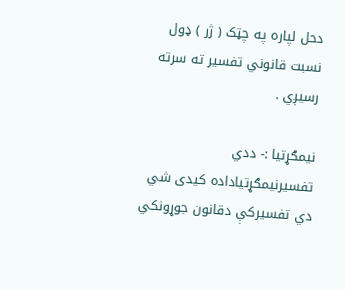دحل لپاره په چټک ( ژر ) ډول نسبت قانوني تفسير ته سرته رسيږي .

نيمګړتيا :- ددي تفسيرنيمګړتياداده کيدى شي دي تفسيرکې دقانون جوړونکي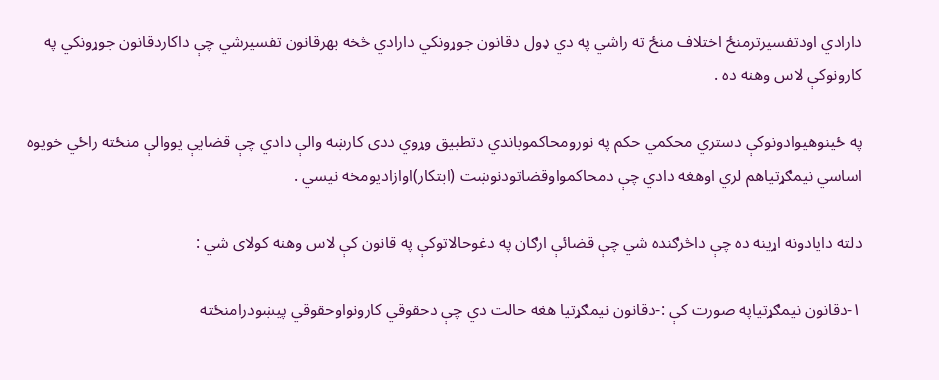دارادي اودتفسيرترمنځ اختلاف منځ ته راشي په دي ډول دقانون جوړونکي دارادي څخه بهرقانون تفسيرشي چې داکاردقانون جوړونکي په کارونوکې لاس وهنه ده .

په ځينوهيوادونوکې دستري محکمي حکم په نورومحاکموباندي دتطبيق وړوي ددى کارښه والې دادي چې قضايې يووالې منځته راځي خويوه اساسي نيمګړتياهم لري اوهغه دادي چې دمحاکمواوقضاتودنوښت (ابتکار)اوازاديومخه نيسي .

دلته دايادونه اړينه ده چې داڅرګنده شي چې قضائې ارګان په دغوحالاتوکې په قانون کې لاس وهنه کولاى شي :

١-دقانون نيمګړتياپه صورت کې :-دقانون نيمګړتيا هغه حالت دي چې دحقوقي کارونواوحقوقي پيښودرامنځته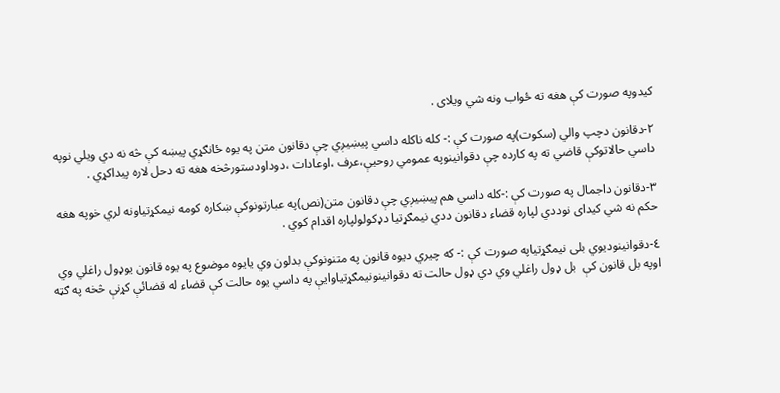کيدوپه صورت کې هغه ته ځواب ونه شي ويلاى .

٢-دقانون دچپ والي (سکوت)په صورت کې :- کله ناکله داسي پيښيږي چې دقانون متن په يوه ځانګړي پيښه کې څه نه دي ويلي نوپه داسي حالاتوکې قاضي ته په کارده چې دقوانينوپه عمومي روحيې،عرف ،اوعادات ،دوداودستورڅخه هغه ته دحل لاره پيداکړي .

٣-دقانون داجمال په صورت کې :-کله داسي هم پيښيږي چې دقانون متن(نص)په عبارتونوکې ښکاره کومه نيمکړتياونه لري خوپه هغه حکم نه شي کيداى نوددي لپاره قضا‌ء دقانون ددي نيمګړتيا دډکولولپاره اقدام کوي .

٤-دقوانينوديوي بلى نيمګړتياپه صورت کې :- که چيري ديوه قانون په متنونوکې بدلون وي يايوه موضوع په يوه قانون يوډول راغلي وي اوپه بل قانون کې  بل ډول راغلي وي دي ډول حالت ته دقوانينونيمګړتياوايې په داسي يوه حالت کې قضاء له قضائې کړنې څخه په ګټه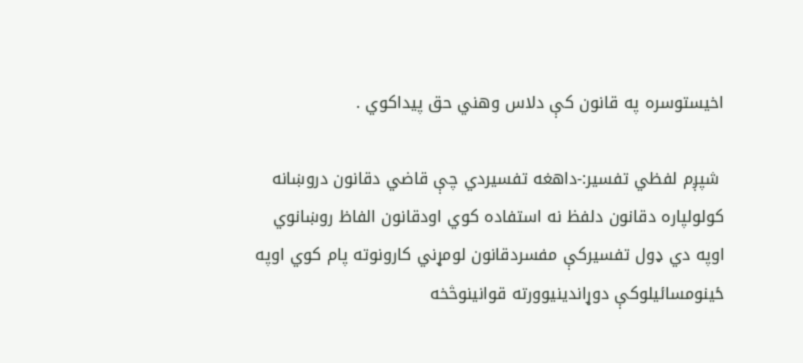اخيستوسره په قانون کې دلاس وهني حق پيداکوي .

 شپږم لفظي تفسير:-داهغه تفسيردي چې قاضي دقانون دروښانه کولولپاره دقانون دلفظ نه استفاده کوي اودقانون الفاظ روښانوي اوپه دي ډول تفسيرکې مفسردقانون لومړني کارونوته پام کوي اوپه ځينومسائيلوکې دوړاندينيوورته قوانينوڅخه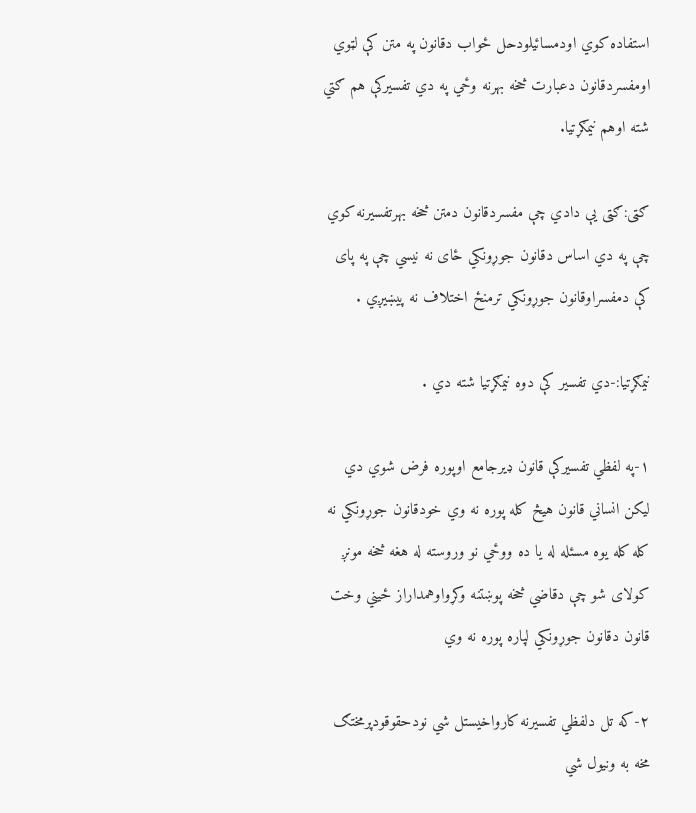استفاده کوي اودمسائيلودحل ځواب دقانون په متن کې لټوي اومفسردقانون دعبارت څخه بهرنه وځي په دي تفسيرکې هم ګتي شته اوهم نيمګړتيا.

ګټى:ګټى يې دادي چې مفسردقانون دمتن څخه بهرتفسيرنه کوي چې په دي اساس دقانون جوړونکي ځاى نه نيسي چې په پاى کې دمفسراوقانون جوړونکي ترمنځ اختلاف نه پيښيږي .

نيمګړتيا:-دي تفسير کې دوه نيمګړتيا شته دي .

١-په لفظي تفسيرکې قانون ډيرجامع اوپوره فرض شوي دي ليکن انساني قانون هيڅ کله پوره نه وي خودقانون جوړونکي نه کله کله يوه مسئله له يا ده ووځي نو وروسته له هغه څخه مونږ کولاى شو چې دقاضي څخه پوښتنه وکړواوهمداراز ځيني وخت قانون دقانون جوړونکي لپاره پوره نه وي

٢-که تل دلفظي تفسيرنه کارواخيستل شي نودحقوقودپرمختګ مخه به ونيول شي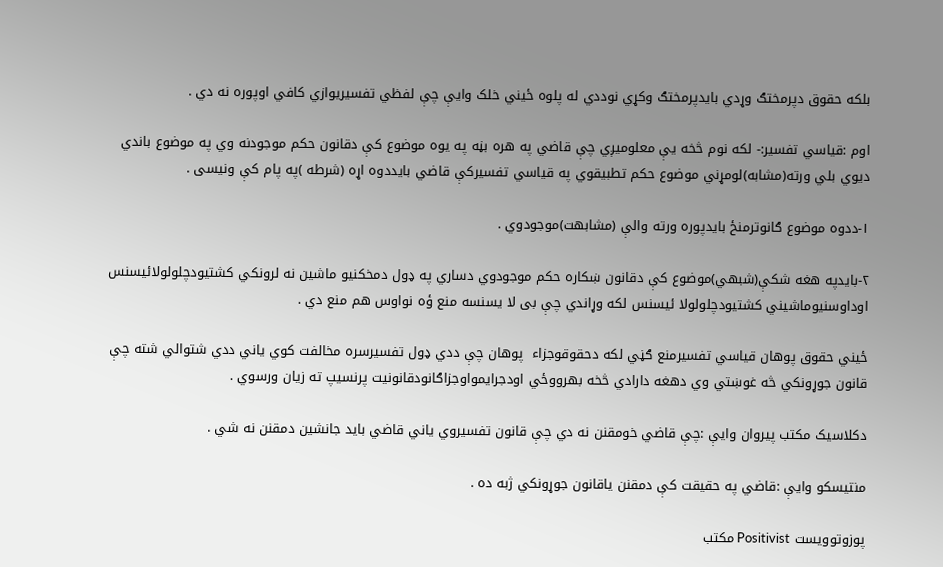بلکه حقوق دپرمختګ وړدي بايدپرمختګ وکړي نوددي له پلوه ځيني خلک وايې چې لفظي تفسيريوازي کافي اوپوره نه دي .

اوم :قياسي تفسير:- لکه نوم څخه يې معلوميږي چې قاضي په هره بڼه په يوه موضوع کې دقانون حکم موجودنه وي په موضوع باندي ديوي بلي ورته(مشابه)لومړني موضوع حکم تطبيقوي په قياسي تفسيرکې قاضي بايددوه اړه (شرطه )په پام کې ونيسى .

١-ددوه موضوع ګانوترمنځ بايدپوره ورته والې (مشابهت)موجودوي .

٢-بايدپه هغه شکې(شبهي)موضوع کې دقانون ښکاره حکم موجودوي دساري په ډول دمخکنيو ماشين نه لرونکي کشتيودچلولولائيسنس اوداوسنيوماشيني کشتيودچلولولا ئيسنس لکه وړاندي چې بى لا يسنسه منع ؤه نواوس هم منع دي .

ځيني حقوق پوهان قياسي تفسيرمنع ګڼي لکه دحقوقوجزاء  پوهان چې ددي ډول تفسيرسره مخالفت کوي ياني ددي شتوالي شته چې قانون جوړونکي څه غوښتي وي دهغه دارادي څخه بهرووځي اودجرايمواوجزاګانودقانونيت پرنسيپ ته زيان ورسوي .

دکلاسيک مکتب پيروان وايې :چې قاضي خومقنن نه دي چې قانون تفسيروي ياني قاضي بايد جانشين دمقنن نه شي .

منتيسکو وايې :قاضي په حقيقت کې دمقنن ياقانون جوړونکي ژبه ده .

پوزوتوويست Positivist مکتب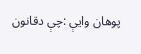پوهان وايې :چې دقانون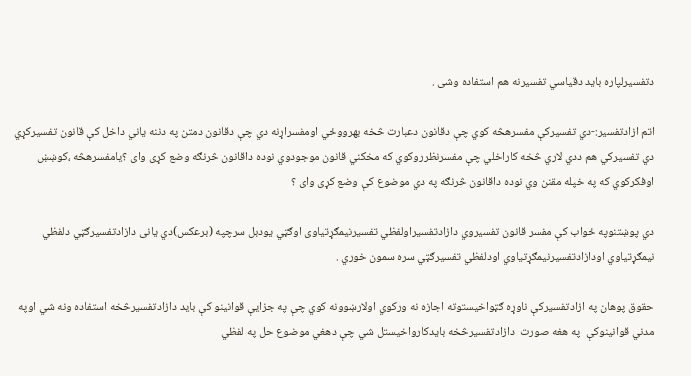دتفسيرلپاره بايد دقياسي تفسيرنه هم استفاده وشى .

اتم ازادتفسير:-دي تفسيرکې مفسرهڅه کوي چې دقانون دعبارت څخه بهرووځي اومفسراړنه دي چې دقانون دمتن په دننه ياني داخل کې قانون تفسيرکړي دي تفسيرکي هم ددي لاري څخه کاراخلي چې مفسرنظرروکوي که مخکني قانون موجودوي نوده داقانون څرنګه وضع کړى واى ؟يامفسرهڅه ،کوښښ اوفکرکوي که په خپله مقنن وي نوده داقانون څرنګه په دي موضوع کې وضع کړى واى ؟

دي پوښتنوپه ځواب کې مفسر قانون تفسيروي دازادتفسيراولفظي تفسيرنيمګړتياوى اوګټي يودبل سرچپه (برعکس)دي يانى دازادتفسيرګټي دلفظي نيمګړتياوي اودازادتفسيرنيمګړتياوي اودلفظي تفسيرګټي سره سمون خوري .

حقوق پوهان په ازادتفسيرکې ناوړه ګټواخيستوته اجازه نه ورکوي اولارښوونه کوي چې په جزايې قوانينو کې بايد دازادتفسيرڅخه استفاده ونه شي اوپه مدني قوانينوکې  په هغه صورت  دازادتفسيرڅخه بايدکارواخيستل شي چې دهغي موضوع حل په لفظي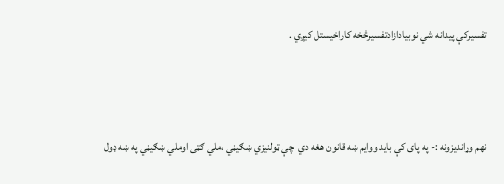تفسيرکې پيدانه شي نوبيادازادتفسيرڅخه کاراخيستل کيږي .



نهم وړانديزونه :- په پاى کې بايد ووايم ښه قانون هغه دي  چې ټولنيزي ښګيڼي ،ملي ګټى اوملي ښګيڼي په ښه ډول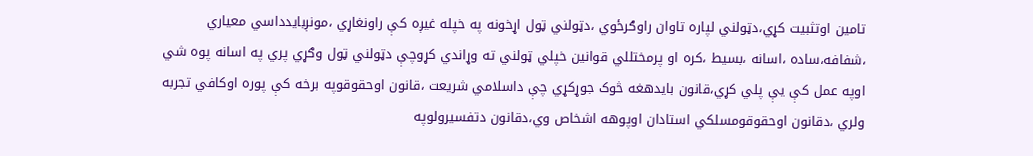تامين اوتثبيت کړي،دټولني لپاره تاوان راوګرځوي ،دټولني ټول اړخونه په خپله غيږه کې راونغاړي ،مونږبايدداسي معياري ،شفافه،ساده ،اسانه ،بسيط ،کره او پرمختللي قوانين خپلي ټولني ته وړاندي کړوچې دټولني ټول وګړي پري په اسانه پوه شي اوپه عمل کې يې پلي کړي،قانون بايدهغه څوک جوړکړي چې داسلامي شريعت ،قانون اوحقوقوپه برخه کې پوره اوکافي تجربه ولري ،دقانون اوحقوقومسلکي استادان اوپوهه اشخاص وي،دقانون دتفسيرولوپه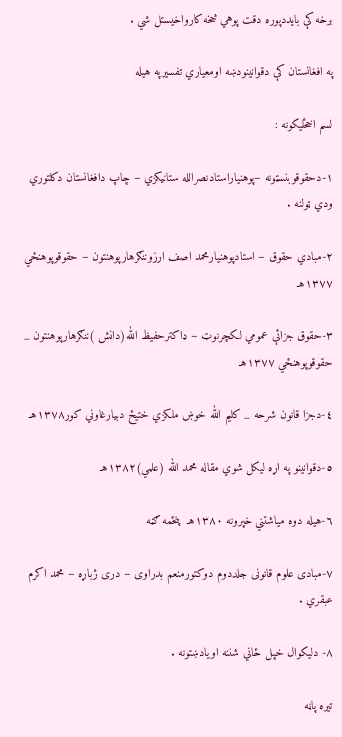برخه کې بايددپوره دقت پوهي څخه کارواخيستل شي .

په افغانستان کې دقوانينودښه اومعياري تفسيرپه هيله

لسم اخځليکونه :

١-دحقوقوبنسټونه –پوهنياراستادنصرالله ستانيکزي – چاپ دافغانستان دکلتوري ودي ټولنه .

٢-مبادي حقوق – استادپوهنيارمحمد اصف ارزوننګرهارپوهنتون – حقوقوپوهنځي ١٣٧٧هـ

٣-حقوق جزائې عمومي لکچرنوټ – ډاکترحفيظ الله(دانش )ننګرهارپوهنتون _ حقوقوپوهنځي ١٣٧٧هـ

٤-دجزا قانون شرحه _ کليم الله خوښ ملکزي ختيځ دبيارغاوني کور١٣٧٨هـ

٥-دقوانينو په اړه ليکل شوي مقاله محمد الله (علمي)١٣٨٢هـ

٦-هيله دوه مياشتني خپرونه ١٣٨٠هـ  پنځمه ګڼه

٧-مبادى علوم قانونى جلددوم دوکتورمنعم بدراوى – درى ژباړه – محمد اکرم عبقري .

٨- دليکوال خپل ځاني شننه اويادښتونه .

تیره پاڼه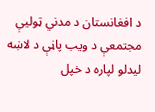د افغانستان د مدني ټولیې مجتمعې د ویب پاڼې د لاښه لیدلو لپاره د خپل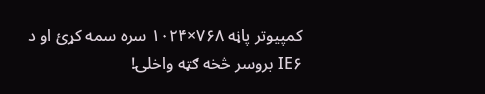کمپیوتر پاڼه ۷۶۸×۱۰۲۴ سره سمه کړئ او د IE۶ بروسر څخه ګټه واخلۍ!